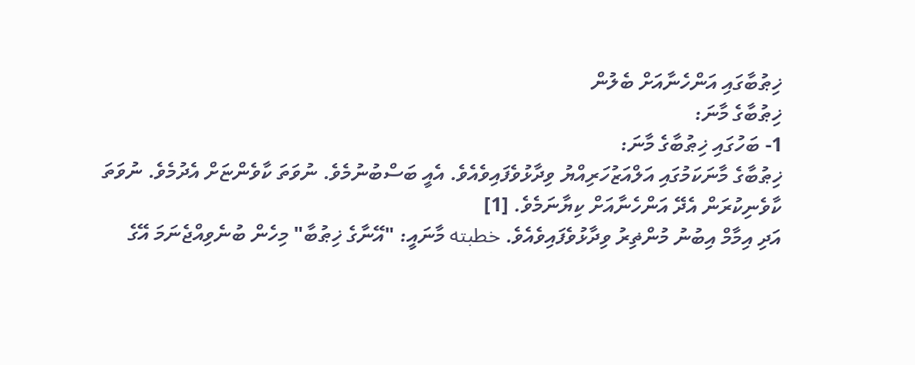ޚިޠުބާގައި އަންހެނާއަށް ބެލުން
ޚިޠުބާގެ މާނަ:
1- ބަހުގައި ޚިޠުބާގެ މާނަ:
ޚިޠުބާގެ މާނަކަމުގައި އަލްއަޒުހަރިއްޔު ވިދާޅުވެފައިވެއެވެ. އެއީ ބަސްބުނުމެވެ. ނުވަތަ ކާވެންޏަށް އެދުމެވެ. ނުވަތަ ކާވެނިކުރަން އެދޭ އަންހެނާއަށް ކިޔާނަމެވެ. [1]
އަދި އިމާމް އިބުނު މުންޡިރު ވިދާޅުވެފައިވެއެވެ. خطبته މާނައީ: "އޭނާގެ ޚިޠުބާ" މިހެން ބުނެވިއްޖެނަމަ އޭގެ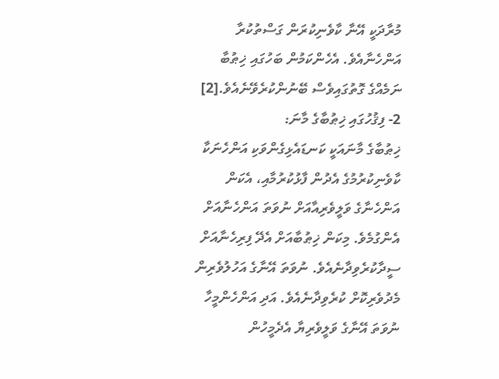މުރާދަކީ އޭނާ ކާވެނިކުރަން ގަސްތުކުރާ އަންހެނާއެވެ. އެހެންކަމުން ބަހުގައި ޚިޠުބާ ނަމެއްގެ ގޮތުގައިވެސް ބޭނުންކުރެވޭނެއެވެ.[2]
2- ފިޤުހުގައި ޚިޠުބާގެ މާނަ:
ޚިޠުބާގެ މާނައަކީ ކަނޑައެޅިގެންވަކި އަންހެނަކާ ކާވެނިކުރުމުގެ އެދުން ފާޅުކުރުމާއި، އެކަން އަންހެނާގެ ވަލީވެރިއާއަށް ނުވަތަ އަންހެނާއަށް އެންގުމެވެ. މިކަން ޚިޠުބާއަށް އެދޭ ފިރިހެނާއަށް ސީދާކުރެވިދާނެއެވެ. ނުވަތަ އޭނާގެ އަހުލުވެރިން މެދުވެރިކޮށް ކުރެވިދާނެއެވެ. އަދި އަންހެންމީހާ ނުވަތަ އޭނާގެ ވަލީވެރިޔާ އެދެމީހުން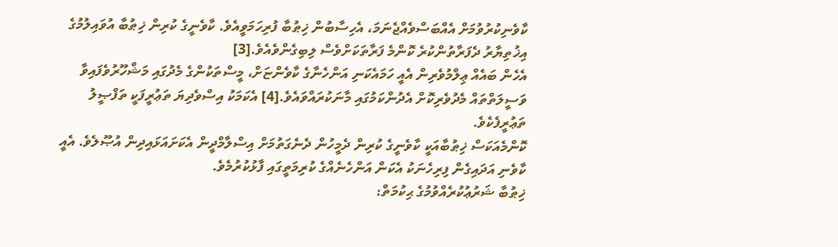ކާވެނިކުރުވުމަށް އެއްބަސްވެއްޖެނަމަ، އެހިސާބުން ޚިޠުބާ ފުރިހަމަވީއެވެ. ކާވެނީގެ ކުރިން ޚިޠުބާ އުވައިލުމުގެ އިޚުތިޔާރު ދެފަރާތުންކުރެ ކޮންމެ ފަރާތަކަށްވެސް ލިބިގެންވެއެވެ.[3]
އެހެން ބައެއް ޢިލްމުވެރިން އެއީ ހަމައެކަނި އަންހެނާގެ ކާވެންޏަށް، މީސްތަކުންގެ މެދުގައި މަޝްހޫރުވެފައިވާ ވަސީލަތްތައް މެދުވެރިކޮށް އެދުންކަމުގައި މާނަކުރައްވައެވެ.[4] އެކަމަކު އިސްވެދިޔަ ތަޢުރީފަކީ ތަފްޞީލު ތަޢުރީފެކެވެ.
ކޮންމެއަކަސް ޚިޠުބާއަކީ ކާވެނީގެ ކުރިން ދެމީހުން ދެނެގަތުމަށް އިސްލާމްދީން އެކަށައަޅައިދިން އުޞޫލެވެ. އެއީ ކާވެނި އަދައިގެން ފިރިހެނަކު އެކަން އަންހެނެއްގެ ކުރިމަތީގައި ފާޅުކުރުމެވެ.
ޚިޠުބާ ޝަރުޢުކުރެއްވުމުގެ ޙިކުމަތް: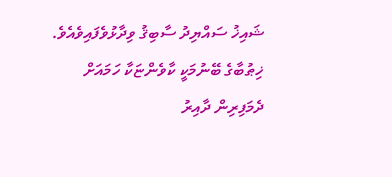ޝައިޚު ސައްޔިދު ސާބިޤު ވިދާޅުވެފައިވެއެވެ. ޚިޠުބާގެ ބޭނުމަކީ ކާވެންޏަކާ ހަމައަށް ދެމަފިރިން ދާއިރު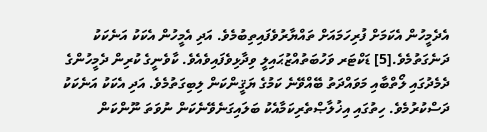އެދެމީހުން އެކަމަށް ފުރިހަމައަށް ތައްޔާރުވެފައިތިބުމެވެ. އަދި އެމީހުން އެކަކު އަނެކަކު ދަނެގަތުމެވެ.[5] ޑަކްޓަރ ވަހުބަތުއްޒުޙައިލީ ވިދާޅިވެފައިވެއެވެ. ކާވެނީގެ ކުރިން ދެމީހުންގެ ދެމެދުގައި ލޯތްބާއި މަވައްދަތު ބޭއްވޭނެ ކަމުގެ ޔަޤީންކަން ލިބިގަތުމެވެ. އަދި އެކަކު އަނެކަކު ދަސްކުރުމެވެ. ހިތުގައި އިޚުލާޞްތެރިކަމާއެކު ބަލައިގަނެވޭނެކަން ނުވަތަ ނޫންކަން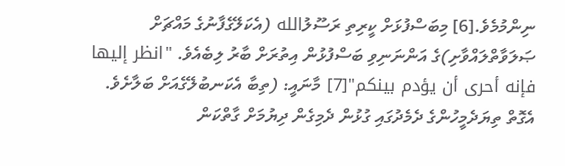ނިންމުމެވެ.[6] މިބަސްފުޅަށް ކީރިތި ރަސޫލުالله (އެކަލޭގެފާނުގެ މައްޗަށް ޞަލަވާތްލައްވާށި)ގެ އަންނަނިވި ބަސްފުޅުން އިތުރަށް ބާރު ލިބެއެވެ. "انظر إليها فإنه أحرى أن يؤدم بينكم"[7] މާނައީ: (ތިބާ އެކަނބުލޭގެއަށް ބަލާށެވެ. އެގޮތް ތިޔަދެމީހުންގެ ދެމެދުގައި ގުޅުން ދެމިގެން ދިޔުމަށް ގާތްކަން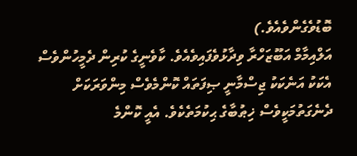ބޮޑުވެގެންވެއެވެ.)
އަލްއިމާމް އަބޫޒަހްރާ ވިދާޅުވެފައިވެއެވެ. ކާވެނީގެ ކުރިން ދެމީހުންވެސް އެކަކު އަނެކަކު ޖިސްމާނީ ޞިފަތައް ކޮންމެވެސް މިންވަރަކަށް ދެނެގަތުމަކީވެސް ޚިޠުބާގެ ޙިކުމަތެކެވެ. އެއީ ކޮންމެ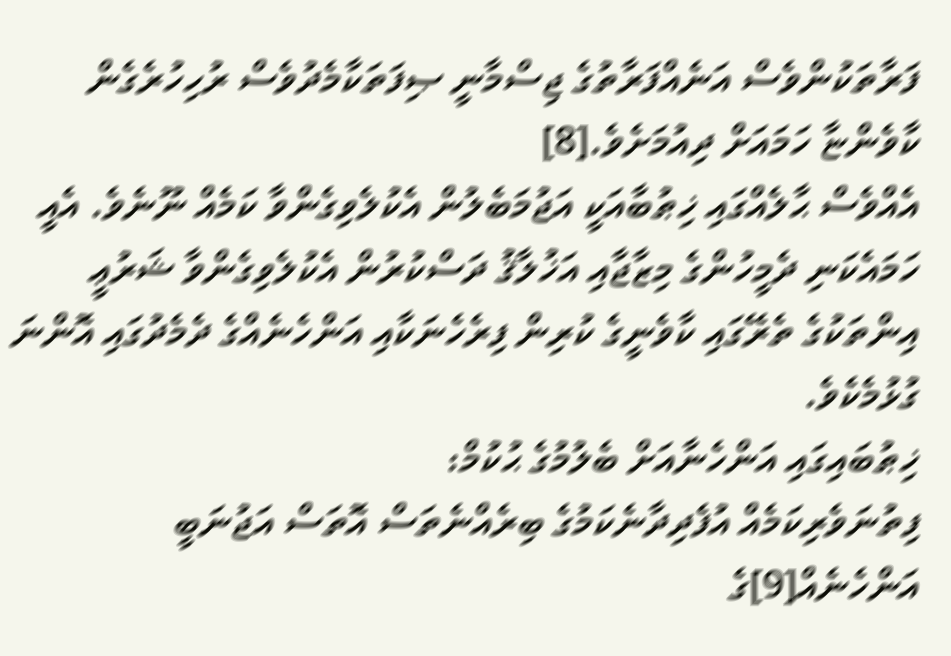ފަރާތަކުންވެސް އަނެއްފަރާތުގެ ޖިސްމާނީ ޞިފަތަކާމެދުވެސް ރުހިހުރެގެން ކާވެންޏާ ހަމައަށް ދިއުމަށެވެ.[8]
އެއްވެސް ޙާލެއްގައި ޚިޠުބާއަކީ އަޖުމަބެލުން އެކުލެވިގެންވާ ކަމެއް ނޫނެވެ. އެއީ ހަމައެކަނި ދެމީހުންގެ މިޒާޖާއި އަޚުލާޤު ދަސްކުރުން އެކުލެވިގެންވާ ޝަރުޢީ އިންތަކުގެ ތެރޭގައި ކާވެނީގެ ކުރިން ފިރެހެނަކާއި އަންހެނެއްގެ ދެމެދުގައި އޮންނަ ގުޅުމެކެވެ.
ޚިޠުބައިގައި އަންހެނާއަށް ބެލުމުގެ ޙުކުމް:
ފިތުނަވެރިކަމެއް އުފެދިދާނެކަމުގެ ބިރެއްނެތަސް އޮތަސް އަޖުނަބީ އަންހެނެއް[9]ގެ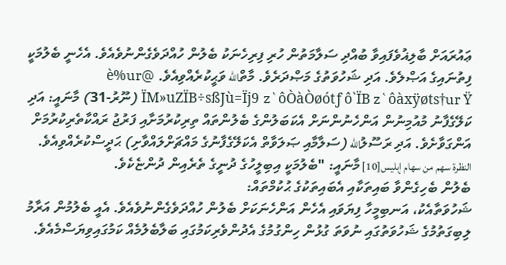ޢައުރައަށް ބާލިޣުވެފައިވާ ބުއްދި ސަލާމަތުން ހުރި ފިރިހެނަކު ބެލުން ހުއްދަވެގެންނުވެއެވެ. އެހެނީ ބެލުމަކީ ފިތުނައިގެ އަޞްލެވެ. އަދި ޝަހުވަތުގެ މަޞްދަރެވެ. މާތްالله ވަޙީކުރެއްވިއެވެ. @è%ur ÏM»uZÏB÷sßJù=Ïj9 z`ôÒàÒøótƒ ô`ÏB z`ôàxÿøts†ur Ÿ (ނޫރު-31) މާނައީ: އަދި ކަލޭގެފާނު މުއުމިނުން އަންހެނުންނަށް އެކަބަލުންގެ ބެލުންތައް ތިރިކުރުމަށާއި ފަރުޖު ރައްކާތެރިކުރުމަށް އަންގަވާށެވެ. އަދި ރަސޫލުالله (ސަލާމާއި ޞަލަވާތް އެކަލޭގެފާނުގެ މައްޗަށްލައްވާށި) ޙަދީސްކުރެއްވިއެވެ. النظرة سهم من سهام إبليس[10] މާނައީ: "ބެލުމަކީ އިބިލީހުގެ ދުނީގެ ތެރެއިން ދުންޏެކެވެ.
ބެލުން ބެހިގެންވާ ބައިތަކާއި އެބައިތަކުގެ ޙުކުމްތައް:
ޝަހުވަތާއެކު، އަނބިމީހާ ފިޔަވައި އެހެން އަންހެނަކަށް ބެލުން ހުއްދަވެގެންނުވެއެވެ. އެއީ ބެލުމުން އަރާމު ލިބިގަތުމުގެ ޝަހުވަތުގައި ނުވަތަ ގުޅުން ހިންގުމުގެ އެދުންވެރިކަމުގައި ބަލާބެލުމެއް ކަމުގައިވިޔަސްމެއެވެ.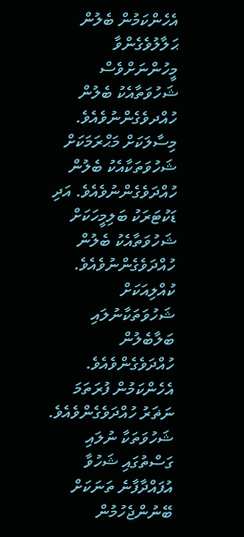އެހެންކަމުން ބެލުން ޙަލާލުވެގެންވާ މީހުންނަށްވެސް ޝަހުވަތާއެކު ބެލުން ހުއްދވެގެންނުވެއެވެ. މިސާލަކަށް މަޙްރަމަކަށް ޝަހުވަތަކާއެކު ބެލުން ހުއްދަވެގެންނުވެއެވެ. އަދި ޑަކުޓަރަކު ބަލިމީހަކަށް ޝަހުވަތާއެކު ބެލުން ހުއްދަވެގެންނުވެއެވެ.
ކުއްލިއަކަށް ޝަހުވަތަކާނުލައި ބަލާބެލުން ހުއްދަވެގެންވެއެވެ. އެހެންކަމުން ފުރަތަމަ ނަޡަރު ހުއްދަވެގެންވެއެވެ.
ޝަހުވަތަކާ ނުލައި ގަސްތުގައި ޝަހުވާ އުފައްދާފާނެ ތަނަކަށް ބޭނުންޖެހުމުން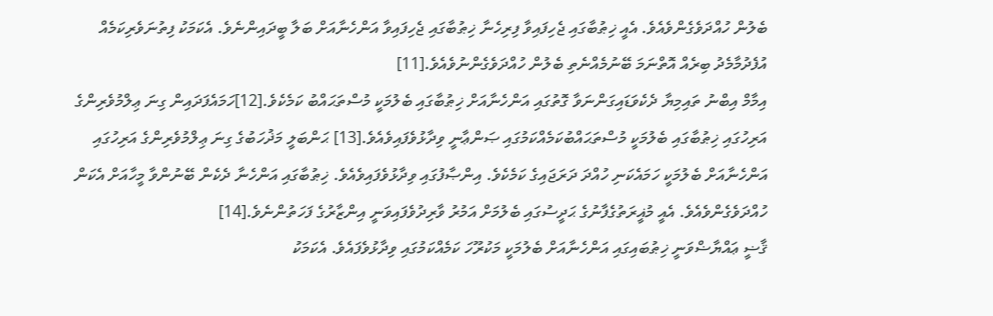ބެލުން ހުއްދަވެގެންވެއެވެ. އެއީ ޚިޠުބާގައި ޖެހިފައިވާ ފިރިހެނާ ޚިޠުބާގައި ޖެހިފައިވާ އަންހެނާއަށް ބަލާ ބީދައިންނެވެ. އެކަމަކު ފިތުނަވެރިކަމެއް އުފެދުމާމެދު ބިރެއް އޮތްނަމަ ބޭނުމެއްނެތި ބެލުން ހުއްދަވެގެންނުވެއެވެ.[11]
އިމާމް އިބްނު ތައިމިޔާ ދެކެވަޑައިގަންނަވާ ގޮތުގައި އަންހެނާއަށް ޚިޠުބާގައި ބެލުމަކީ މުސްތަޙައްބު ކަމެކެވެ.[12]ހަމައެފަދައިން ގިނަ ޢިލްމުވެރިންގެ އަރިހުގައި ޚިޠުބާގައި ބެލުމަކީ މުސްތަޙައްބުކަމެއްކަމުގައި ޞަންޢާނީ ވިދާޅުވެފައިވެއެވެ.[13] ޙަންބަލީ މަޛުހަބުގެ ގިނަ ޢިލްމުވެރިންގެ އަރިހުގައި އަންހެނާއަށް ބެލުމަކީ ހަމައެކަނި ހުއްދަ ދަރަޖައިގެ ކަމެކެވެ. އިންޞާފުގައި ވިދާޅުވެފައިވެއެވެ. ޚިޠުބާގައި އަންހެނާ ދެކެން ބޭނުންވާ މީހާއަށް އެކަން ހުއްދަވެގެންވެއެވެ. އެއީ މުޣީރަތުގެފާނުގެ ޙަދީސުގައި ބެލުމަށް އަމުރު ވާރިދުވެފައިވަނީ އިންޒާރުގެ ފަހަތުންނެވެ.[14]
ޤާޟީ ޢައްޔާޟްވަނީ ޚިޠުބައިގައި އަންހެނާއަށް ބެލުމަކީ މަކުރޫހަ ކަމެއްކަމުގައި ވިދާޅުވެފައެވެ. އެކަމަކު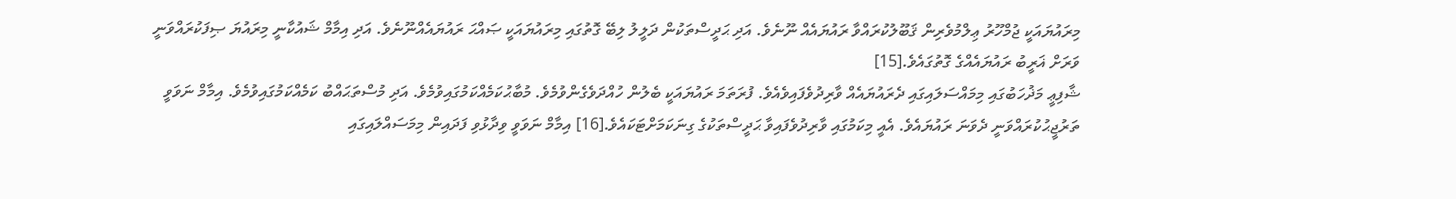މިރައުޔައަކީ ޖުމްހޫރު ޢިލްމުވެރިން ޤަބޫލުކުރައްވާ ރައުޔައެއް ނޫނެވެ. އަދި ޙަދީސްތަކުން ދަލީލު ލިބޭ ގޮތުގައި މިރައުޔައަކީ ޞައްޙަ ރައުޔައެއްނޫނެވެ. އަދި އިމާމް ޝައުކާނީ މިރައުޔަ ޞިފަކުރައްވަނީ ވަރަށް ޣަރީބު ރައުޔައެއްގެ ގޮތުގައެވެ.[15]
ޝާފިޢީ މަޛުހަބުގައި މިމައްސަލައިގައި ދެރައުޔައެއް ވާރިދުވެފައިވެއެވެ. ފުރަތަމަ ރައުޔައަކީ ބެލުން ހުއްދަވެގެންވުމެވެ. މުބާޙުކަމެއްކަމުގައިވުމެވެ. އަދި މުސްތަޙައްބު ކަމެއްކަމުގައިވުމެވެ. އިމާމް ނަވަވީ ތަރުޖީޙުކުރައްވަނީ ދެވަނަ ރައުޔައެވެ. އެއީ މިކަމުގައި ވާރިދުވެފައިވާ ޙަދީސްތަކުގެ ގިނަކަމަށްޓަކައެވެ.[16] އިމާމް ނަވަވީ ވިދާޅުވި ފަދައިން މިމަސައްލައިގައި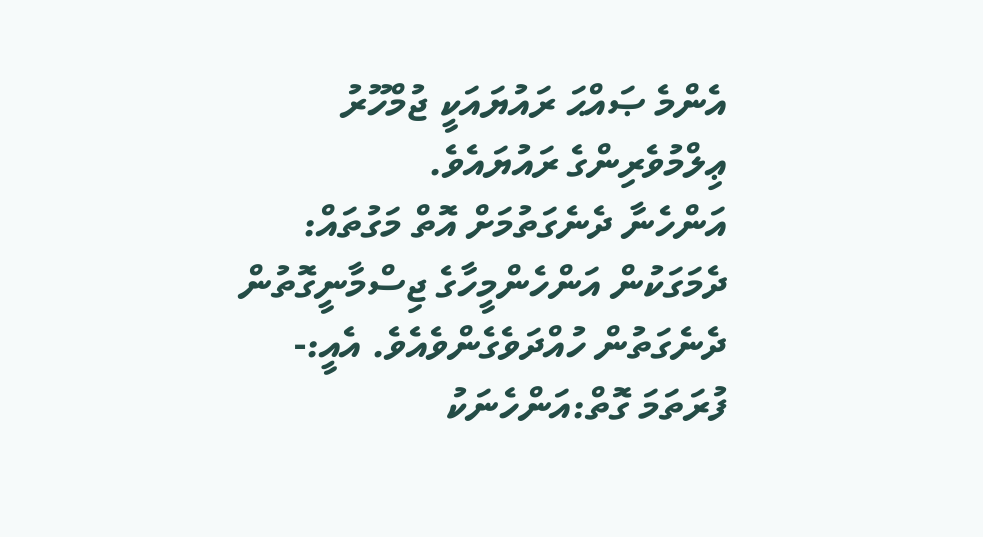އެންމެ ޞައްޙަ ރައުޔައަކީ ޖުމްހޫރު ޢިލްމުވެރިންގެ ރައުޔައެވެ.
އަންހެނާ ދެނެގަތުމަށް އޮތް މަގުތައް:
ދެމަގަކުން އަންހެންމީހާގެ ޖިސްމާނީގޮތުން ދެނެގަތުން ހުއްދަވެގެންވެއެވެ. އެއީ:-
ފުރަތަމަ ގޮތް:އަންހެނަކު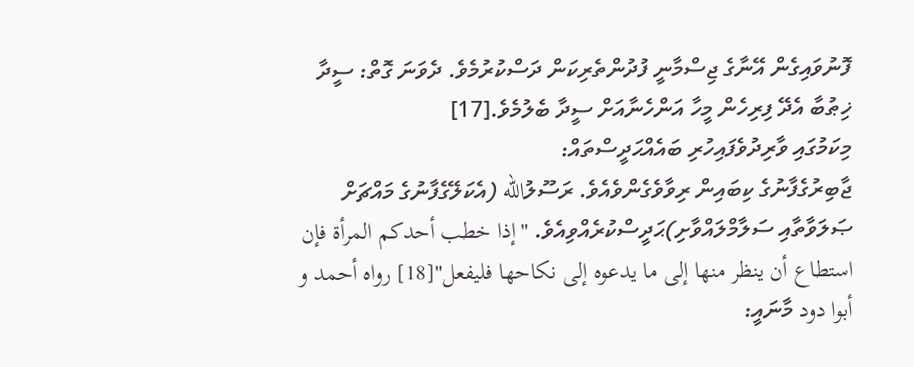ފޮނުވައިގެން އޭނާގެ ޖިސްމާނީ ފުދުންތެރިކަން ދަސްކުރުމެވެ. ދެވަނަ ގޮތް: ސީދާ ޚިޠުބާ އެދޭ ފިރިހެން މީހާ އަންހެނާއަށް ސީދާ ބެލުމެވެ.[17]
މިކަމުގައި ވާރިދުވެފައިހުރި ބައެއްޙަދީސްތައް:
ޖާބިރުގެފާނުގެ ކިބައިން ރިވާވެގެންވެއެވެ. ރަސޫލުالله (އެކަލޭގެފާނުގެ މައްޗަށް ޞަލަވާތާއި ސަލާމްލައްވާށި)ޙަދީސްކުރެއްވިއެވެ. "إذا خطب أحدكم المرأة فإن استطاع أن ينظر منها إلى ما يدعوه إلى نكاحها فليفعل"[18] رواه أحمد و أبوا دود މާނައީ: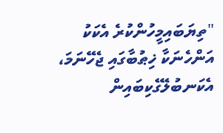"ތިޔަބައިމީހުންކުރެ އެކަކު އަންހެނަކާ ޚިޠުބާގައި ޖެހޭނަމަ، އެކަނބުލޭގެކިބައިން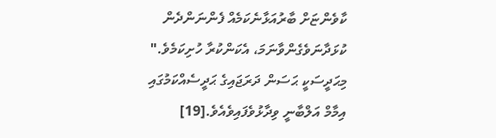ކާވެންޏަށް ބާރުއަޅާނެކަމެއް ފެންނަންދެން ކުޅަދާނަވެގެންވާނަމަ، އެކަންކުރާ ހުށިކަމެވެ." މިޙަދީސަކީ ޙަސަން ދަރަޖައިގެ ޙަދީސެއްކަމުގައި އިމާމް އަލްބާނީ ވިދާޅުވެފައިވެއެވެ.[19]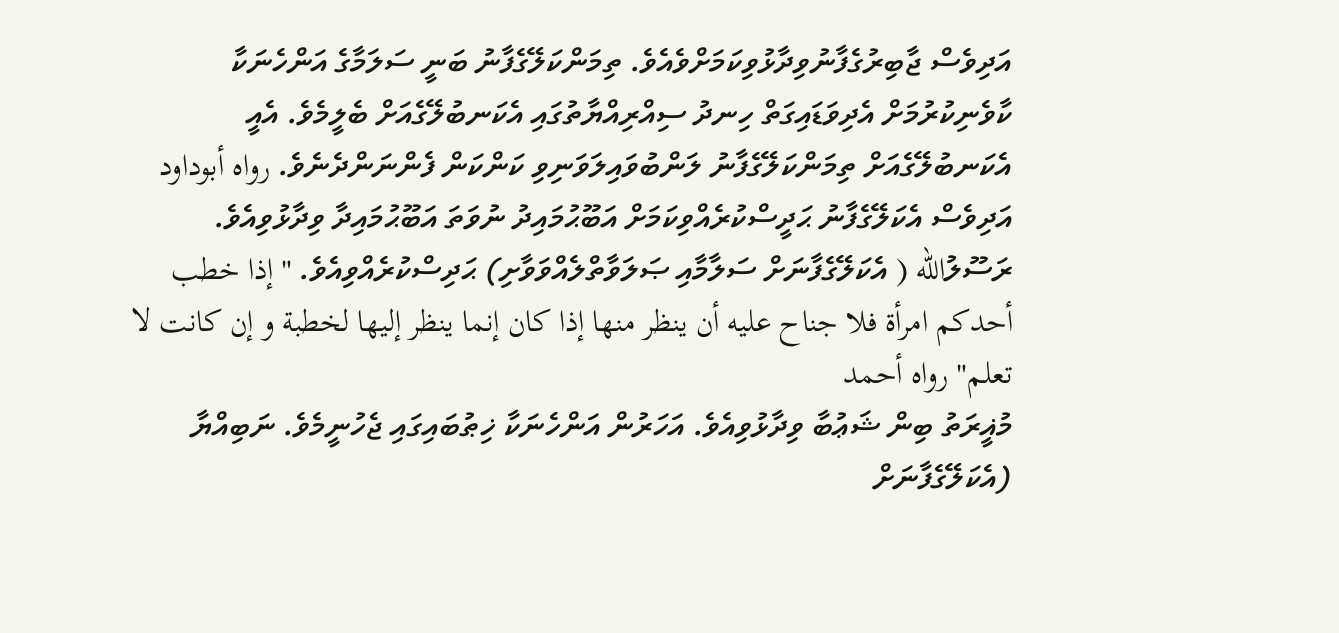އަދިވެސް ޖާބިރުގެފާނުވިދާޅުވިކަމަށްވެއެވެ. ތިމަންކަލޭގެފާނު ބަނީ ސަލަމާގެ އަންހެނަކާ ކާވެނިކުރުމަށް އެދިވަޑައިގަތް ހިނދު ސިއްރިއްޔާތުގައި އެކަނބުލޭގެއަށް ބެލީމެވެ. އެއީ އެކަނބުލޭގެއަށް ތިމަންކަލޭގެފާނު ލަންބުވައިލަވަނިވި ކަންކަން ފެންނަންދެނެވެ. رواه أبوداود
އަދިވެސް އެކަލޭގެފާނު ޙަދީސްކުރެއްވިކަމަށް އަބޫޙުމައިދު ނުވަތަ އަބޫޙުމައިދާ ވިދާޅުވިއެވެ. ރަސޫލުالله ( އެކަލޭގެފާނަށް ސަލާމާއި ޞަލަވާތްލެއްވަވާށި) ޙަދިސްކުރެއްވިއެވެ. "إذا خطب أحدكم امرأة فلا جناح عليه أن ينظر منها إذا كان إنما ينظر إليها لخطبة و إن كانت لا تعلم" رواه أحمد
މުޣީރަތު ބިން ޝަޢުބާ ވިދާޅުވިއެވެ. އަހަރުން އަންހެނަކާ ޚިޠުބައިގައި ޖެހުނީމެވެ. ނަބިއްޔާ (އެކަލޭގެފާނަށް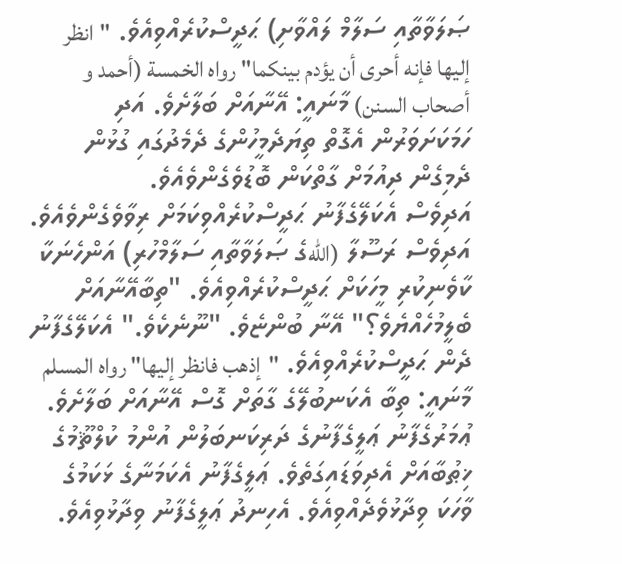ޞަލަވާތާއި ސަލާމް ލައްވާށި) ޙަދީސްކުރެއްވިއެވެ. "انظر إليها فإنه أحرى أن يؤدم بينكما" رواه الخمسة (أحمد و أصحاب السنن) މާނައީ: އޭނާއަށް ބަލާށެވެ. އަދި ހަމަކަށަވަރުން އެގޮތް ތިޔަދެމީހުންގެ ދެމެދުގައި ގުޅުން ދެމިގެން ދިއުމަށް ގާތްކަން ބޮޑުވެގެންވެއެވެ.
އަދިވެސް އެކަލޭގެފާނު ޙަދީސްކުރެއްވިކަމަށް ރިވާވެގެންވެއެވެ.
އަދިވެސް ރަސޫލާ (اللهގެ ޞަލަވާތާއި ސަލާމްހުރި) އަންހެނަކާ ކާވެނިކުރި މީހަކަށް ޙަދީސްކުރެއްވިއެވެ. "ތިބާއޭނާއަށް ބެލީމުހެއްޔެވެ؟" އޭނާ ބުންޏެވެ. "ނޫނެކެވެ." އެކަލޭގެފާނު ދެން ޙަދީސްކުރެއްވިއެވެ. "إذهب فانظر إليها" رواه المسلم މާނައީ: ތިބާ އެކަނބުލޭގެ ގާތަށް ގޮސް އޭނާއަށް ބަލާށެވެ.
ޢުމަރުގެފާނު ޢަލީގެފާނުގެ ދަރިކަނބަލުން އުންމު ކުލްޘޫމުގެ ޚިޠުބާއަށް އެދިވަޑައިގަތެވެ. ޢަލީގެފާނު އެކަމަނާގެ ޅަކަމުގެ ވާހަކަ ވިދާޅުވެދެއްވިއެވެ. އެހިނދު ޢަލީގެފާނު ވިދާޅުވިއެވެ.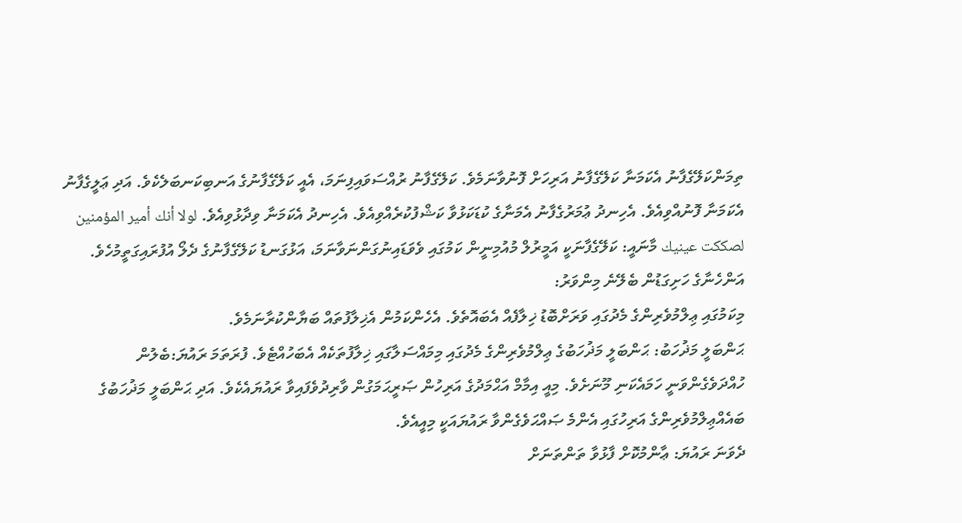ތިމަންކަލޭގެފާނު އެކަމަނާ ކަލޭގެފާނު އަރިހަށް ފޮނުވާނަމެވެ. ކަލޭގެފާނު ރުއްސަވައިފިނަމަ، އެއީ ކަލޭގެފާނުގެ އަނބިކަނބަލެކެވެ. އަދި ޢަލީގެފާނު އެކަމަނާ ފޮނުއްވިއެވެ. އެހިނދު ޢުމަރުގެފާނު އެމަނާގެ ކުޑަކަޅުވާ ކަޝްފުކުރެއްވިއެވެ. އެހިނދު އެކަމަނާ ވިދާޅުވިއެވެ. لولا أنك أمير المؤمنين لصككت عينيك މާނައީ: ކަލޭގެފާނަކީ އަމީރުލް މުއުމިނީން ކަމުގައި ވެވަޑައިނުގަންނަވާނަމަ، އަޅުގަނޑު ކަލޭގެފާނުގެ ދެލޯ އުފުރައިގަތީމުހެވެ.
އަންހެނާގެ ހަށިގަޑުން ބެލޭނެ މިންވަރު:
މިކަމުގައި ޢިލްމުވެރިންގެ މެދުގައި ވަރަށްބޮޑު ޚިލާފެއް އެބައޮތެވެ. އެހެންކަމުން އެޚިލާފުތައް ބަޔާންކުރާނަމެވެ.
ޙަންބަލީ މަޛުހަބު: ޙަންބަލީ މަޛުހަބުގެ ޢިލްމުވެރިންގެ މެދުގައި މިމައްސަލާގައި ޚިލާފުތަކެއް އެބަހުއްޓެވެ. ފުރަތަމަ ރައުޔަ:ބެލުން ހުއްދަވެގެންވަނީ ހަމައެކަނި މޫނަށެވެ. މިއީ އިމާމް އަޙްމަދުގެ އަރިހުން ޞަރީޙަމަގުން ވާރިދުވެފައިވާ ރައުޔައެކެވެ. އަދި ޙަންބަލީ މަޛުހަބުގެ ބައެއްޢިލްމުވެރިންގެ އަރިހުގައި އެންމެ ޞައްޙަވެގެންވާ ރައުޔައަކީ މިއީއެވެ.
ދެވަނަ ރައުޔަ: ޢާންމުކޮށް ފާޅުވާ ތަންތަނަށް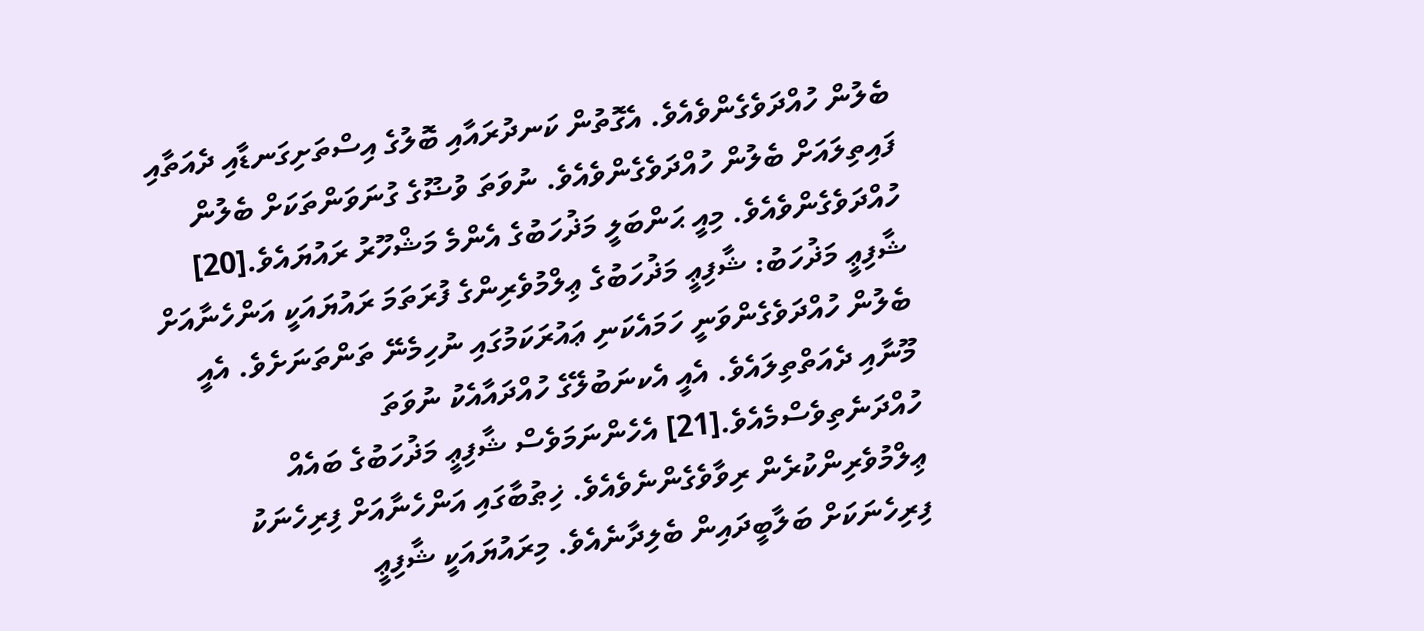ބެލުން ހުއްދަވެގެންވެއެވެ. އެގޮތުން ކަނދުރައާއި ބޮލުގެ އިސްތަށިގަނޑާއި ދެއަތާއި ފައިތިލައަށް ބެލުން ހުއްދަވެގެންވެއެވެ. ނުވަތަ ވުޟޫގެ ގުނަވަންތަކަށް ބެލުން ހުއްދަވެގެންވެއެވެ. މިއީ ޙަންބަލީ މަޛުހަބުގެ އެންމެ މަޝްހޫރު ރައުޔައެވެ.[20]
ޝާފިޢީ މަޛުހަބު: ޝާފިޢީ މަޛުހަބުގެ ޢިލްމުވެރިންގެ ފުރަތަމަ ރައުޔައަކީ އަންހެނާއަށް ބެލުން ހުއްދަވެގެންވަނީ ހަމައެކަނި ޢައުރަކަމުގައި ނުހިމެނޭ ތަންތަނަށެވެ. އެއީ މޫނާއި ދެއަތްތިލައެވެ. އެއީ އެކނަބުލޭގެ ހުއްދައާއެކު ނުވަތަ ހުއްދަނެތިވެސްމެއެވެ.[21] އެހެންނަމަވެސް ޝާފިޢީ މަޛުހަބުގެ ބައެއް ޢިލްމުވެރިންކުރެން ރިވާވެގެންނެވެއެވެ. ޚިޠުބާގައި އަންހެނާއަށް ފިރިހެނަކު ފިރިހެނަކަށް ބަލާބީދައިން ބެލިދާނެއެވެ. މިރައުޔައަކީ ޝާފިޢީ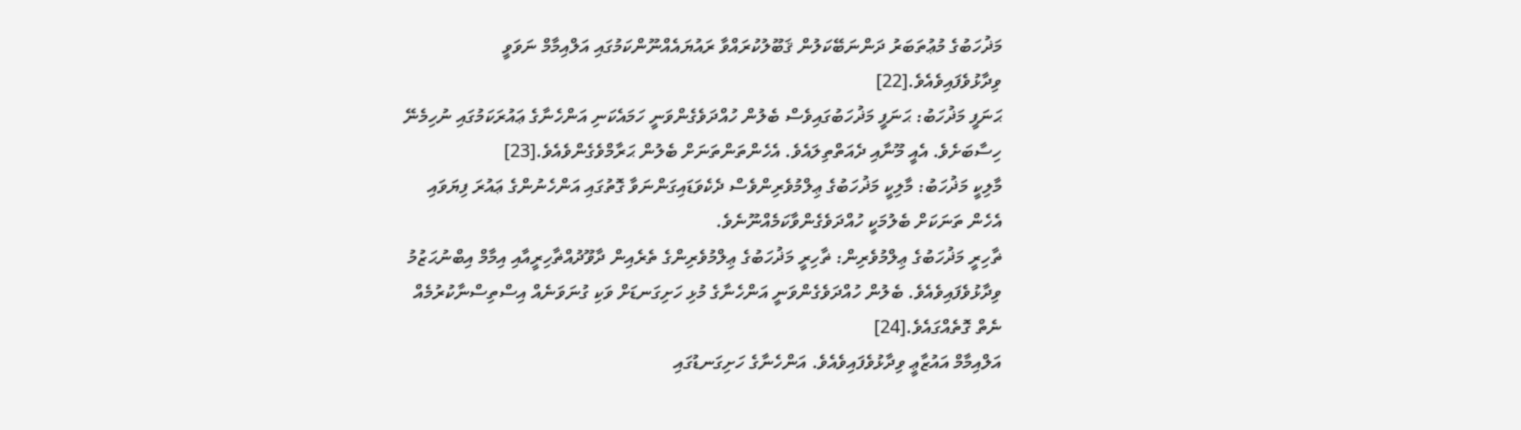މަޛުހަބުގެ މުޢުތަބަރު ދަންނަބޭކަލުން ޤަބޫލުކުރައްވާ ރައުޔައެއްނޫންކަމުގައި އަލްއިމާމް ނަވަވީ ވިދާޅުވެފައިވެއެވެ.[22]
ޙަނަފީ މަޛުހަބު: ޙަނަފީ މަޛުހަބުގައިވެސް ބެލުން ހުއްދަވެގެންވަނީ ހަމައެކަނި އަންހެނާގެ ޢައުރަކަމުގައި ނުހިމެނޭ ހިސާބަށެވެ. އެއީ މޫނާއި ދެއަތްތިލައެވެ. އެހެންތަންތަނަށް ބެލުން ޙަރާމްވެގެންވެއެވެ.[23]
މާލިކީ މަޛުހަބު: މާލިކީ މަޛުހަބުގެ ޢިލްމުވެރިންވެސް ދެކެވަޑައިގަންނަވާ ގޮތުގައި އަންހެނުންގެ ޢައުރަ ފިޔަވައި އެހެން ތަނަކަށް ބެލުމަކީ ހުއްދަވެގެންވާކަމެއްނޫނެވެ.
ޡާހިރީ މަޛުހަބުގެ ޢިލްމުވެރިން: ޡާހިރީ މަޛުހަބުގެ ޢިލްމުވެރިންގެ ތެރެއިން ދާވޫދުއްޡާހިރީއާއި އިމާމް އިބްނުޙަޒުމު ވިދާޅުވެފައިވެއެވެ. ބެލުން ހުއްދަވެގެންވަނީ އަންހެނާގެ މުޅި ހަށިގަނޑަށް ވަކި ގުނަވަނެއް އިސްތިސްނާކުރުމެއް ނެތް ގޮތެއްގައެވެ.[24]
އަލްއިމާމް އައުޒާޢީ ވިދާޅުވެފައިވެއެވެ. އަންހެނާގެ ހަށިގަނޑުގައި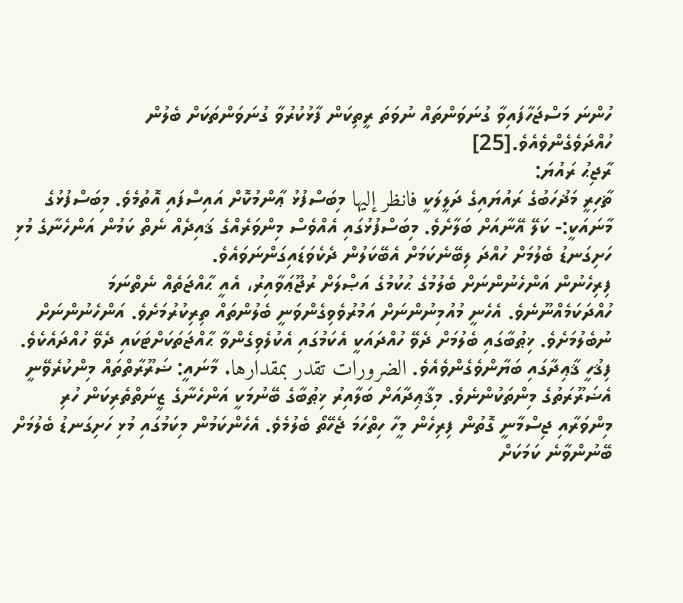ހުންނަ މަސްޖަހާފައިވާ ގުނަވަންތައް ނުވަތަ ރީތިކަން ފާޅުކުރުވާ ގުނަވަންތަކަށް ބެލުން ހުއްދަވެގެންވެއެވެ.[25]
ރާޖިޙު ރައުޔަ:
ޡާހިރީ މަޛުހަބުގެ ރައުޔައިގެ ދަލީލަކީ فانظر إليها މިބަސްފުޅު ޢާންމުކޮށް އައިސްފައި އޮތުމެވެ. މިބަސްފުޅުގެ މާނައަކީ:- ކަލޭ އޭނާއަށް ބަލާށެވެ. މިބަސްފުޅުގައި އެއްވެސް މިންވަރެއްގެ ޤައިދެއް ނެތް ކަމުން އަންހެނާގެ މުޅި ހަށިގަނޑު ބެލުމަށް ހުއްދަ ލިބޭނެކަމަށް އެބޭކަލުން ދެކެވަޑައިގަންނަވައެވެ.
ފިރިހެނުން އަންހެނުންނަށް ބެލުމުގެ ޙުކުމުގެ އަޞްލަށް ރުޖޫޢަވާއިރު، އެއީ ޙާއްޖަތެއް ނެތްނަމަ ހުއްދަކަމެއްނޫނެވެ. އެހެނީ މުއުމިނުންނަށް އަމުރުވެވިގެންވަނީ ބެލުންތައް ތިރިކުރުމަށެވެ. އަންހެނުންނަށް ނުބެލުމަށެވެ. ޚިޠުބާގައި ބެލުމަށް ދެވޭ ހުއްދައަކީ އެކަމުގައި އެކުލެވިގެންވާ ޙާއްޖަތަކަށްޓަކައި ދެވޭ ހުއްދައެކެވެ. ފިޤުހީ ޤާޢިދާގައި ބަޔާންވެގެންވެއެވެ. الضرورات تقدر بمقدارها. މާނައީ: ޟަރޫރާތްތައް މިންކުރެވޭނީ އެޟަރޫރަތުގެ މިންތަކުންނެވެ. މިޤާޢިދާއަށް ބަލާއިރު ޚިޠުބާގެ ބޭނުމަކީ އަންހެނާގެ ޒީނަތްތެރިކަން ހުރި މިންވަރާއި ޖިސްމާނީ ގޮތުން ފިރިހެން މީހާ ހިތްހަމަ ޖެހޭތޯ ބެލުމެވެ. އެހެންކަމުން މިކަމުގައި މުޅި ހަށިގަނޑު ބެލުމަށް ބޭނުންވާނެ ކަމަކަށް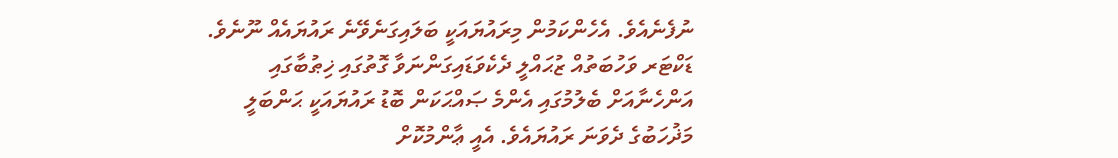ނުފެނެއެވެ. އެހެންކަމުން މިރައުޔައަކީ ބަލައިގަނެވޭނެ ރައުޔައެއް ނޫނެވެ.
ޑަކްޓަރ ވަހުބަތުއް ޒުޙައްލީ ދެކެވަޑައިގަންނަވާ ގޮތުގައި ޚިޠުބާގައި އަންހެނާއަށް ބެލުމުގައި އެންމެ ޞައްޙަކަން ބޮޑު ރައުޔައަކީ ޙަންބަލީ މަޛުހަބުގެ ދެވަނަ ރައުޔައެވެ. އެއީ ޢާންމުކޮށް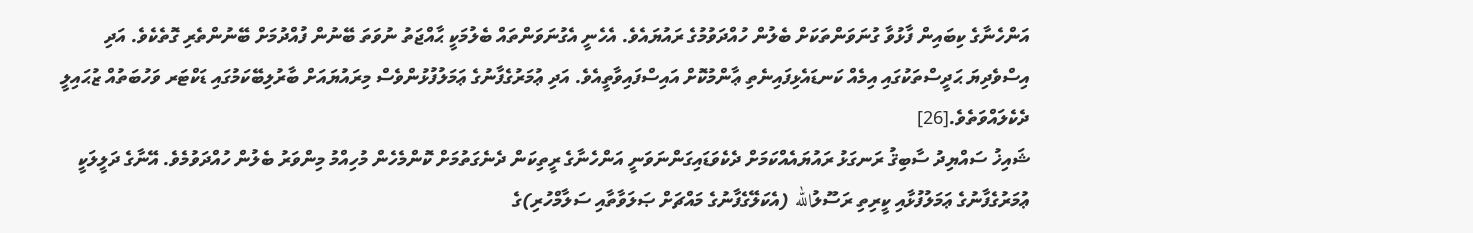އަންހެނާގެ ކިބައިން ފާޅުވާ ގުނަވަންތަކަށް ބެލުން ހުއްދަވުމުގެ ރައުޔައެވެ. އެހެނީ އެގުނަވަންތައް ބެލުމަކީ ޙާއްޖަތު ނުވަތަ ބޭނުން ފުއްދުމަށް ބޭނުންތެރި ގޮތެކެވެ. އަދި އިސްވެދިޔަ ޙަދީސްތަކުގައި އިމެއް ކަނޑައެޅިފައިނެތި ޢާންމުކޮށް އައިސްފައިވާތީއެވެ. އަދި ޢުމަރުގެފާނުގެ ޢަމަލުފުޅުންވެސް މިރައުޔައަށް ބާރުލިބޭކަމުގައި ޑަކްޓަރ ވަހުބަތުއް ޒުޙައިލީ ދެކެލައްވަތެވެ.[26]
ޝައިޚު ސައްޔިދު ސާބިޤު ރަނގަޅު ރައުޔައެއްކަމަށް ދެކެވަޑައިގަންނަވަނީ އަންހެނާގެ ރީތިކަން ދެނެގަތުމަށް ކޮންމެހެން މުހިއްމު މިންވަރު ބެލުން ހުއްދަވުމެވެ. އޭނާގެ ދަލީލަކީ ޢުމަރުގެފާނުގެ ޢަމަލުފުޅާއި ކީރިތި ރަސޫލުالله (އެކަލޭގެފާނުގެ މައްޗަށް ޞަލަވާތާއި ސަލާމްހުރި)ގެ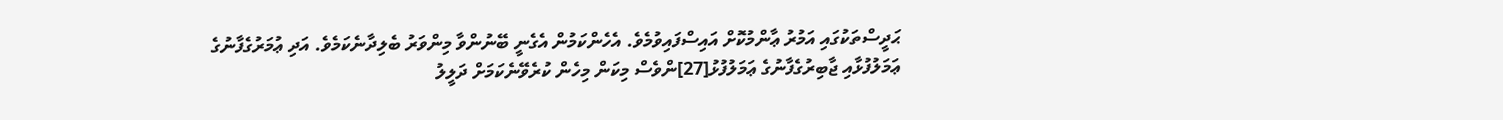ޙަދީސްތަކުގައި އަމުރު ޢާންމުކޮށް އައިސްފައިވުމެވެ. އެހެންކަމުން އެގެނީ ބޭނުންވާ މިންވަރު ބެލިދާނެކަމެވެ. އަދި ޢުމަރުގެފާނުގެ ޢަމަލުފުޅާއި ޖާބިރުގެފާނުގެ ޢަމަލުފުޅު[27]ންވެސް މިކަން މިހެން ކުރެވޭނެކަމަށް ދަލީލު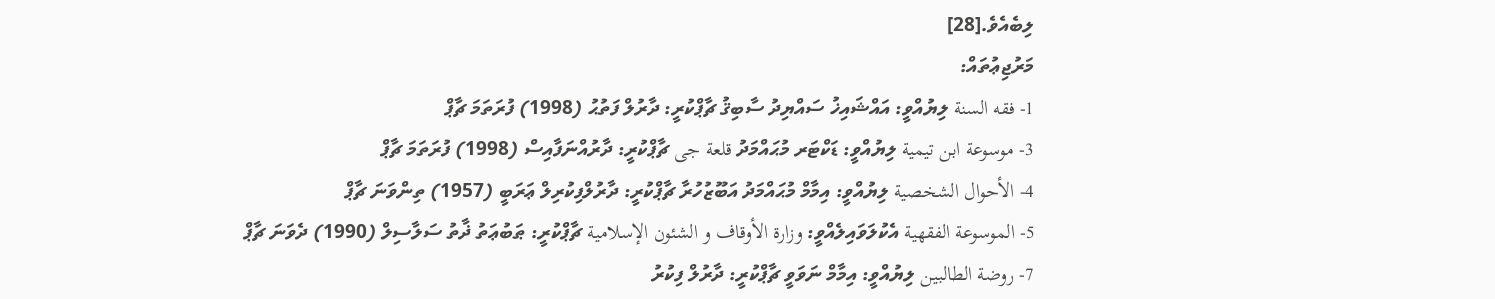ލިބެއެވެ.[28]
މަރުޖިޢުތައް:
1- فقه السنة ލިޔުއްވީ: އައްޝައިޚު ސައްޔިދު ސާބިޤު ޗާޕްކުރީ: ދާރުލް ފަތުޙު (1998) ފުރަތަމަ ޗާޕް
3- موسوعة ابن تيمية ލިޔުއްވީ: ޑަކްޓަރ މުޙައްމަދު قلعة جى ޗާޕްކުރީ: ދާރުއްނަފާއިސް (1998) ފުރަތަމަ ޗާޕް
4- الأحوال الشخصية ލިޔުއްވީ: އިމާމް މުޙައްމަދު އަބޫޒުހުރާ ޗާޕްކުރީ: ދާރުލްފިކުރިލް ޢަރަބީ (1957) ތިންވަނަ ޗާޕް
5- الموسوعة الفقهية އެކުލަވައިލެއްވީ: وزارة الأوقاف و الشئون الإسلامية ޗާޕްކުރީ: ޠަބުޢަތު ޛާތު ސަލާސިލް (1990) ދެވަނަ ޗާޕް
7- روضة الطالبين ލިޔުއްވީ: އިމާމް ނަވަވީ ޗާޕްކުރީ: ދާރުލް ފިކުރު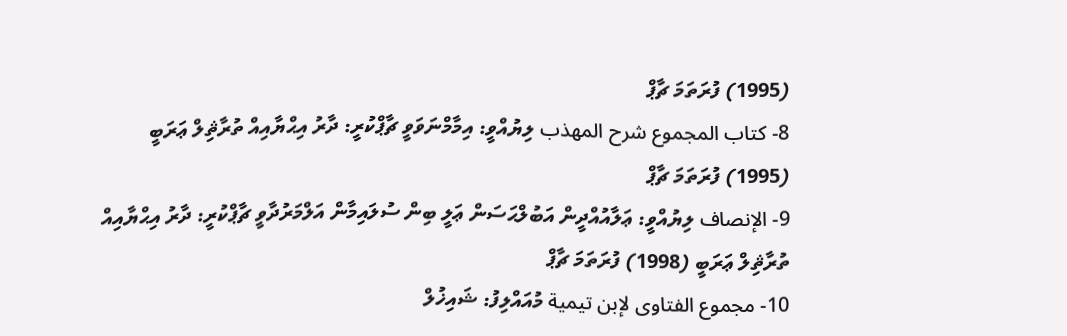(1995) ފުރަތަމަ ޗާޕް
8- كتاب المجموع شرح المهذب ލިޔުއްވީ: އިމާމްނަވަވީ ޗާޕްކުރީ: ދާރު އިޙްޔާއިއް ތުރާޘިލް ޢަރަބީ (1995) ފުރަތަމަ ޗާޕް
9- الإنصاف ލިޔުއްވީ: ޢަލާއުއްދީން އަބުލްޙަސަން ޢަލީ ބިން ސުލައިމާން އަލްމަރުދާވީ ޗާޕްކުރީ: ދާރު އިޙްޔާއިއް ތުރާޘިލް ޢަރަބީ (1998) ފުރަތަމަ ޗާޕް
10- مجموع الفتاوى لإبن تيمية މުއައްލިފު: ޝައިޚުލް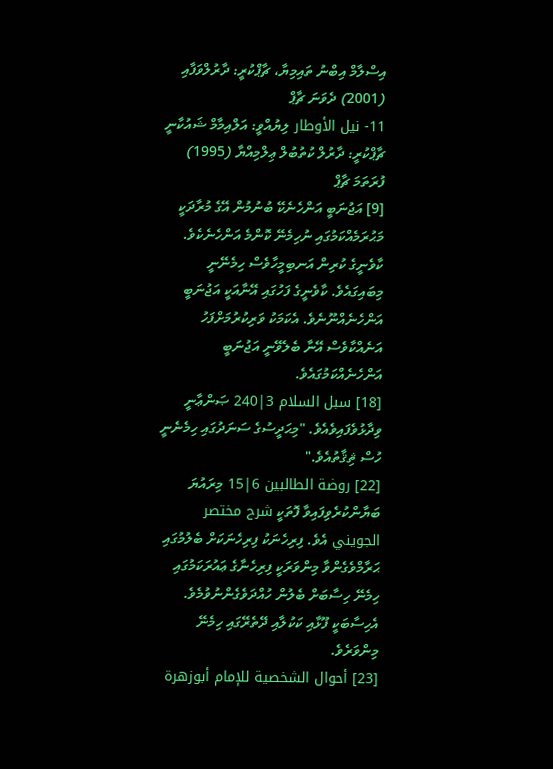އިސްލާމް އިބްނު ތައިމިޔާ، ޗާޕްކުރީ: ދާރުލްވަފާއި (2001) ދެވަނަ ޗާޕް
11- نيل الأوطار ލިޔުއްވީ: އަލްއިމާމް ޝައުކާނީ ޗާޕްކުރީ: ދާރުލް ކުތުބުލް ޢިލްމިއްޔާ (1995) ފުރަތަމަ ޗާޕް
[9] އަޖުނަބީ އަންހެނެކޭ ބުނުމުން އޭގެ މުރާދަކީ މަޙުރަމެއްކަމުގައި ނުހިމެނޭ ކޮންމެ އަންހެނެކެވެ. ކާވެނީގެ ކުރިން އަނބިމީހާވެސް ހިމެނޭނީ މިބައިގައެވެ. ކާވެނީގެ ފަހުގައި އޭނާއަކީ އަޖުނަބީ އަންހެނެއްނޫނެވެ. އެކަމަކު ވަރިކުރުމަށްފަހު އަނެއްކާވެސް އޭނާ ބެލެވޭނީ އަޖުނަބީ އަންހެނެއްކަމުގައެވެ.
[18] سبل السلام 3|240 ޞަންޢާނީ ވިދާޅުވެފައިވެއެވެ. "މިޙަދީސުގެ ސަނަދުގައި ހިމެނެނީ ހުސް ޘިޤާތުއެވެ."
[22] روضة الطالبين 6|15 މިރައުޔަ ބަޔާންކުރެވިފައިވާ ފޮތަކީ شرح مختصر الجويني އެވެ. ފިރިހެނަކު ފިރިހެނަކަށް ބެލުމުގައި ޙަރާމްވެގެންވާ މިންވަރަކީ ފިރިހެނާގެ ޢައުރަކަމުގައި ހިމެނޭ ހިސާބަށް ބެލުން ހުއްދަވެގެންނުވުމެވެ. އެހިސާބަކީ ފޫޅާއި ކަކުލާއި ދޭތެރޭގައި ހިމެނޭ މިންވަރެވެ.
[23] أحوال الشخصية للإمام أبوزهرة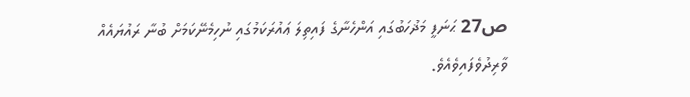ص27 ޙަނަފީ މަޛުހަބުގައި އަންހެނާގެ ފައިތިލަ ޢައުރަކަމުގައި ނުހިމެނޭކަމަށް ބުނާ ރައުޔައެއް ވާރިދުވެފައިވެއެވެ.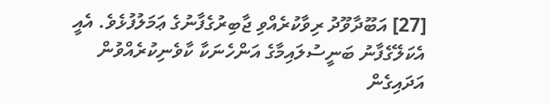[27] އަބޫދާވޫދު ރިވާކުރެއްވި ޖާބިރުގެފާނުގެ ޢަމަލުފުޅެވެ. އެއީ އެކަލޭގެފާނު ބަނީސުލައިމާގެ އަންހެނަކާ ކާވެނިކުރެއްވުން އަދައިގެން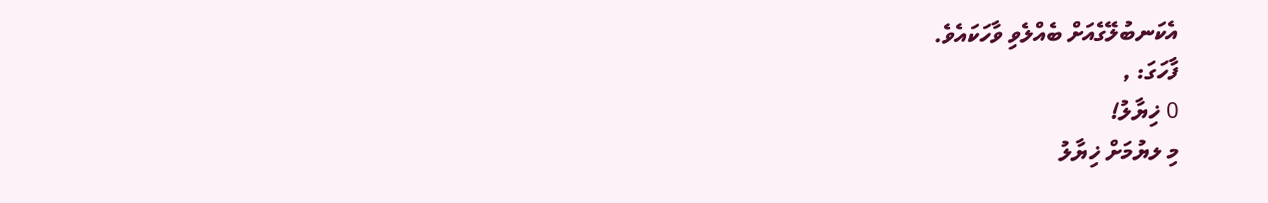އެކަނބުލޭގެއަށް ބެއްލެވި ވާހަކައެވެ.
ފާހަގަ: ,
0 ޚިޔާލު!
މި ލޔުމަށް ޚިޔާލު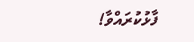ފާޅުކުރައްވާ!